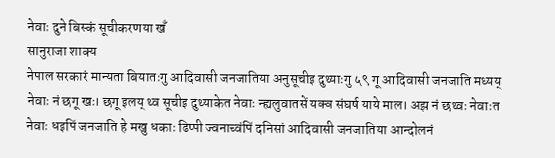नेवाः दुने बिस्कं सूचीकरणया खँ
सानुराजा शाक्य
नेपाल सरकारं मान्यता बियातःगु आदिवासी जनजातिया अनुसूचीइ दुथ्याःगु ५९ गू आदिवासी जनजाति मध्यय् नेवाः नं छगू खः। छगू इलय् थ्व सूचीइ दुथ्याकेत नेवाः न्ह्यलुवातसें यक्व संघर्ष याये माल। अझ नं छथ्वः नेवाःत नेवाः धइपिं जनजाति हे मखु धकाः ढिप्पी ज्वनाच्वंपिं दनिसां आदिवासी जनजातिया आन्दोलनं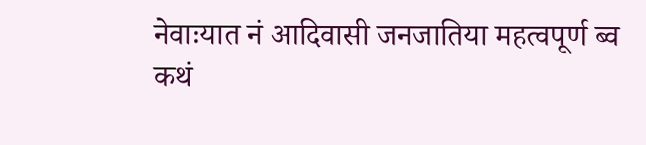नेवाःयात नं आदिवासी जनजातिया महत्वपूर्ण ब्व कथं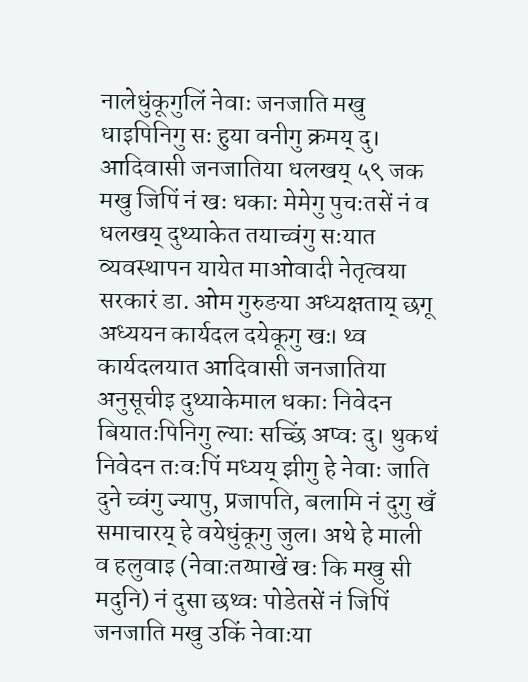नालेधुंकूगुलिं नेवाः जनजाति मखु धाइपिनिगु सः हुया वनीगु क्रमय् दु। आदिवासी जनजातिया धलखय् ५९ जक मखु जिपिं नं खः धकाः मेमेगु पुचःतसें नं व धलखय् दुथ्याकेत तयाच्वंगु सःयात व्यवस्थापन यायेत माओवादी नेतृत्वया सरकारं डा. ओम गुरुङया अध्यक्षताय् छगू अध्ययन कार्यदल दयेकूगु खः। थ्व कार्यदलयात आदिवासी जनजातिया अनुसूचीइ दुथ्याकेमाल धकाः निवेदन बियातःपिनिगु ल्याः सच्छिं अप्वः दु। थुकथं निवेदन तःवःपिं मध्यय् झीगु हे नेवाः जाति दुने च्वंगु ज्यापु, प्रजापति, बलामि नं दुगु खँ समाचारय् हे वयेधुंकूगु जुल। अथे हे माली व हलुवाइ (नेवाःतय्पाखें खः कि मखु सी मदुनि) नं दुसा छथ्वः पोडेतसें नं जिपिं जनजाति मखु उकिं नेवाःया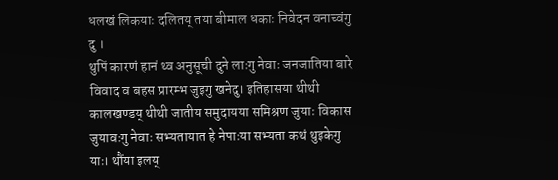धलखं लिकयाः दलितय् तया बीमाल धकाः निवेदन वनाच्वंगु दु ।
थुपिं कारणं हानं थ्व अनुसूची दुने लाःगु नेवाः जनजातिया बारे विवाद व बहस प्रारम्भ जुइगु खनेदु। इतिहासया थीथी कालखण्डय् थीथी जातीय समुदायया समिश्रण जुयाः विकास जुयावःगु नेवाः सभ्यतायात हे नेपाःया सभ्यता कथं थुइकेगु याः। थौंया इलय्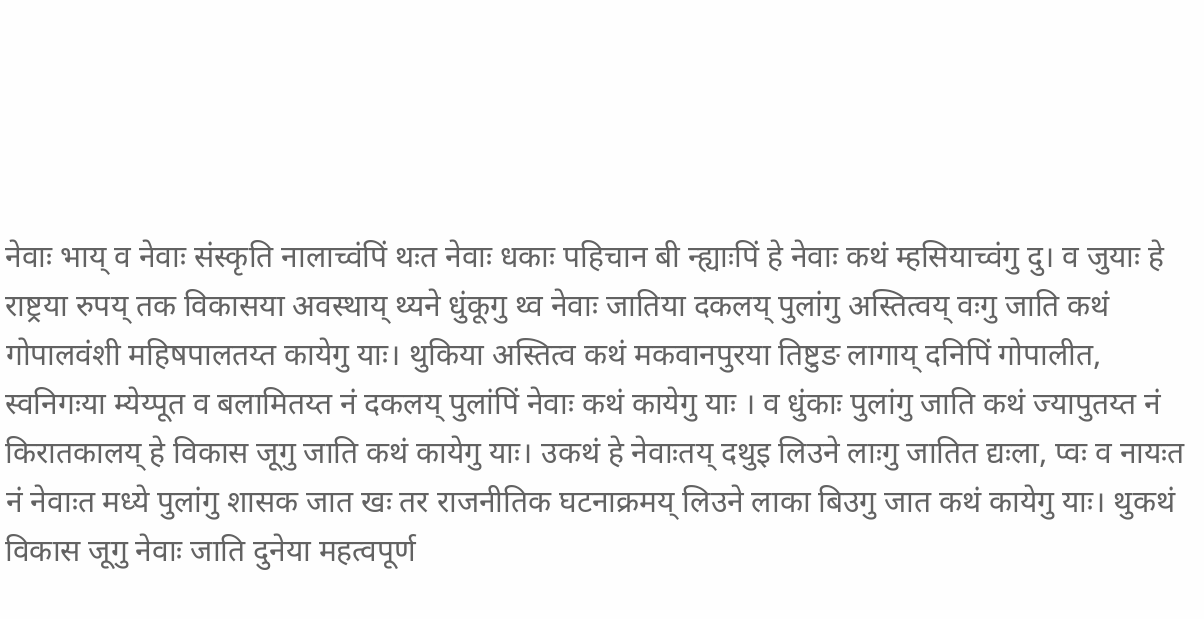नेवाः भाय् व नेवाः संस्कृति नालाच्वंपिं थःत नेवाः धकाः पहिचान बी न्ह्याःपिं हे नेवाः कथं म्हसियाच्वंगु दु। व जुयाः हे राष्ट्रया रुपय् तक विकासया अवस्थाय् थ्यने धुंकूगु थ्व नेवाः जातिया दकलय् पुलांगु अस्तित्वय् वःगु जाति कथं गोपालवंशी महिषपालतय्त कायेगु याः। थुकिया अस्तित्व कथं मकवानपुरया तिष्टुङ लागाय् दनिपिं गोपालीत, स्वनिगःया म्येय्पूत व बलामितय्त नं दकलय् पुलांपिं नेवाः कथं कायेगु याः । व धुंकाः पुलांगु जाति कथं ज्यापुतय्त नं किरातकालय् हे विकास जूगु जाति कथं कायेगु याः। उकथं हे नेवाःतय् दथुइ लिउने लाःगु जातित द्यःला, प्वः व नायःत नं नेवाःत मध्ये पुलांगु शासक जात खः तर राजनीतिक घटनाक्रमय् लिउने लाका बिउगु जात कथं कायेगु याः। थुकथं विकास जूगु नेवाः जाति दुनेया महत्वपूर्ण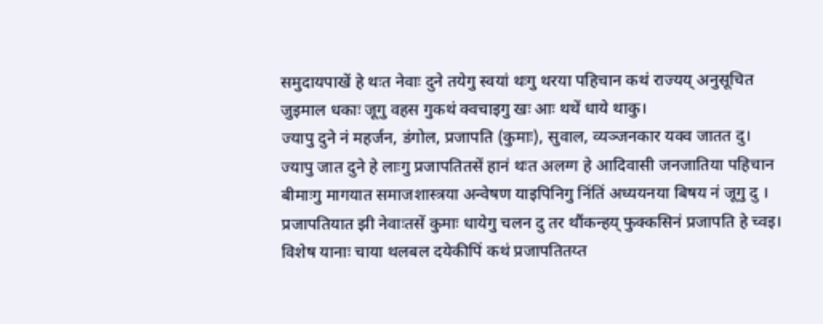समुदायपाखें हे थःत नेवाः दुने तयेगु स्वयां थःगु थरया पहिचान कथं राज्यय् अनुसूचित जुइमाल धकाः जूगु वहस गुकथं क्वचाइगु खः आः थथें धाये थाकु।
ज्यापु दुने नं महर्जन, डंगोल, प्रजापति (कुमाः), सुवाल, व्यञ्जनकार यक्व जातत दु। ज्यापु जात दुने हे लाःगु प्रजापतितसें हानं थःत अलग्ग हे आदिवासी जनजातिया पहिचान बीमाःगु मागयात समाजशास्त्रया अन्वेषण याइपिनिगु निंतिं अध्ययनया बिषय नं जूगु दु ।
प्रजापतियात झी नेवाःतसें कुमाः धायेगु चलन दु तर थौंकन्हय् फुक्कसिनं प्रजापति हे च्वइ। विशेष यानाः चाया थलबल दयेकीपिं कथं प्रजापतितय्त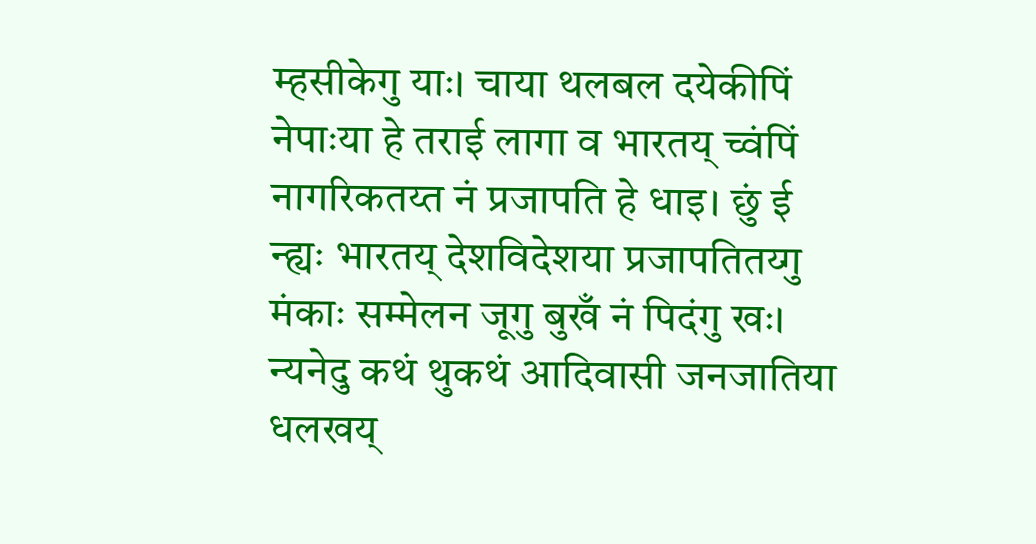म्हसीकेगु याः। चाया थलबल दयेकीपिं नेपाःया हे तराई लागा व भारतय् च्वंपिं नागरिकतय्त नं प्रजापति हे धाइ। छुं ई न्ह्यः भारतय् देशविदेशया प्रजापतितय्गु मंकाः सम्मेलन जूगु बुखँ नं पिदंगु खः। न्यनेदु कथं थुकथं आदिवासी जनजातिया धलखय्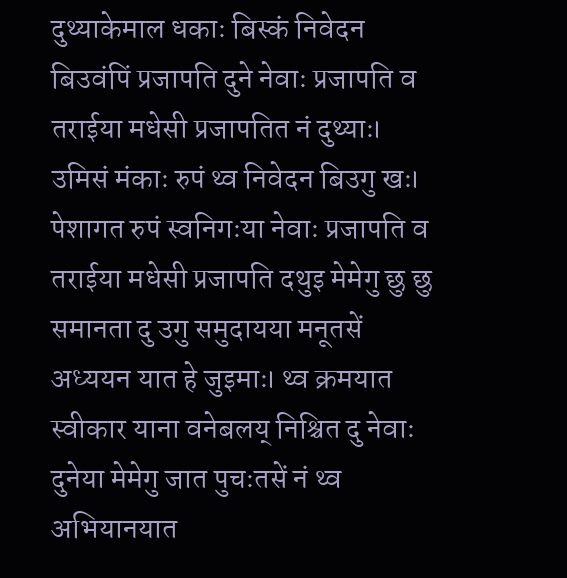दुथ्याकेमाल धकाः बिस्कं निवेदन बिउवंपिं प्रजापति दुने नेवाः प्रजापति व तराईया मधेसी प्रजापतित नं दुथ्याः। उमिसं मंकाः रुपं थ्व निवेदन बिउगु खः। पेशागत रुपं स्वनिगःया नेवाः प्रजापति व तराईया मधेसी प्रजापति दथुइ मेमेगु छु छु समानता दु उगु समुदायया मनूतसें अध्ययन यात हे जुइमाः। थ्व क्रमयात स्वीकार याना वनेबलय् निश्चित दु नेवाः दुनेया मेमेगु जात पुचःतसें नं थ्व अभियानयात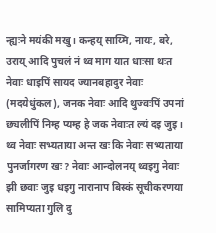न्ह्यःने मयंकी मखु। कन्हय् साय्मि, नायः, बरे, उराय् आदि पुचलं नं थ्व माग यात धाःसा थःत नेवाः धाइपिं सायद ज्यानबहादुर नेवाः (मदयेधुंकल), जनक नेवाः आदि थुज्वःपिं उपनां छ्यलीपिं निम्ह प्यम्ह हे जक नेवाःत ल्यं दइ जुइ। थ्व नेवाः सभ्यताया अन्त खः कि नेवाः सभ्यताया पुनर्जागरण खः? नेवाः आन्दोलनय् थ्वइगु नेवाः झी छवाः जुइ धइगु नारानाप बिस्कं सूचीकरणया सामिप्यता गुलि दु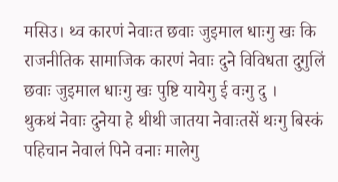मसिउ। थ्व कारणं नेवाःत छवाः जुइमाल धाःगु खः कि
राजनीतिक सामाजिक कारणं नेवाः दुने विविधता दुगुलिं छवाः जुइमाल धाःगु खः पुष्टि यायेगु ई वःगु दु ।
थुकथं नेवाः दुनेया हे थीथी जातया नेवाःतसें थःगु बिस्कं पहिचान नेवालं पिने वनाः मालेगु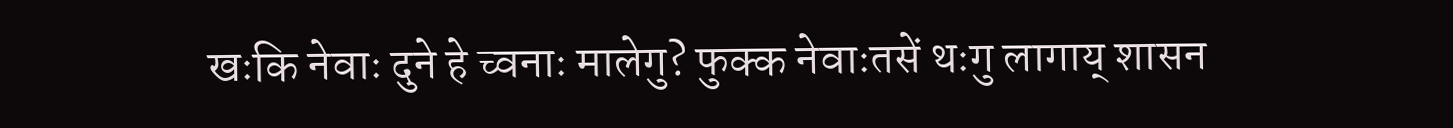खःकि नेवाः दुने हे च्वनाः मालेगु? फुक्क नेवाःतसें थःगु लागाय् शासन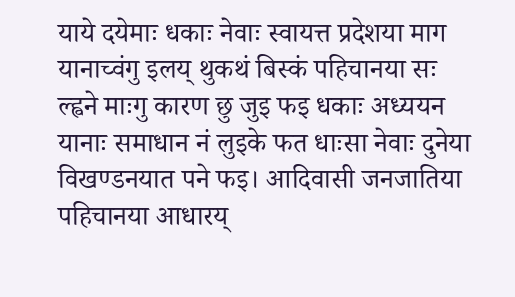याये दयेमाः धकाः नेवाः स्वायत्त प्रदेशया माग यानाच्वंगु इलय् थुकथं बिस्कं पहिचानया सः ल्ह्वने माःगु कारण छु जुइ फइ धकाः अध्ययन यानाः समाधान नं लुइके फत धाःसा नेवाः दुनेया विखण्डनयात पने फइ। आदिवासी जनजातिया पहिचानया आधारय्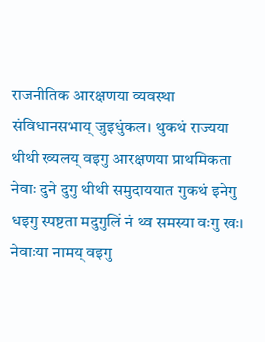राजनीतिक आरक्षणया व्यवस्था संविधानसभाय् जुइधुंकल। थुकथं राज्यया थीथी ख्यलय् वइगु आरक्षणया प्राथमिकता नेवाः दुने दुगु थीथी समुदाययात गुकथं इनेगु धइगु स्पष्टता मदुगुलिं नं थ्व समस्या वःगु खः। नेवाःया नामय् वइगु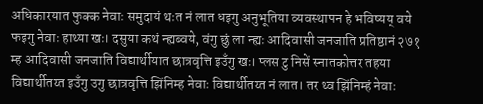अधिकारयात फुक्क नेवाः समुदायं थःत नं लात धइगु अनुभूतिया व्यवस्थापन हे भविष्यय् वये फइगु नेवाः हाथ्या खः। दसुया कथं न्ह्यब्वये, वंगु छुं ला न्ह्यः आदिवासी जनजाति प्रतिष्ठानं २७१ म्ह आदिवासी जनजाति विद्यार्थीयात छात्रवृत्ति इउँगु खः। प्लस टु निसें स्नातकोत्तर तहया विद्यार्थीतय्त इउँगु उगु छात्रवृत्ति झिंनिम्ह नेवाः विद्यार्थीतय्त नं लात। तर थ्व झिंनिम्हं नेवाः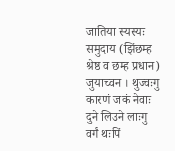जातिया स्यस्यः समुदाय (झिंछम्ह श्रेष्ठ व छम्ह प्रधान) जुयाच्वन । थुज्वःगु कारणं जकं नेवाः दुने लिउने लाःगु वर्गं थःपिं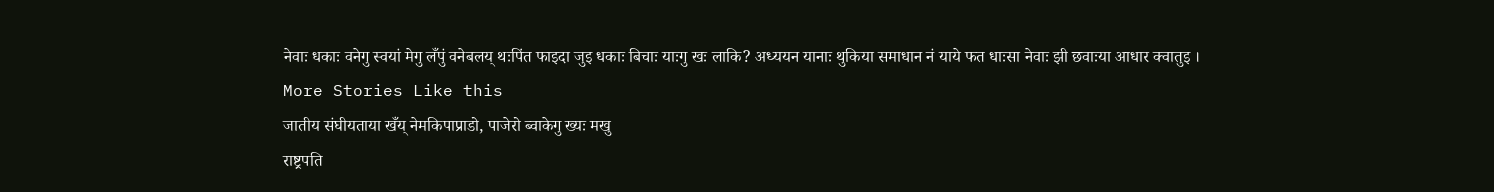नेवाः धकाः वनेगु स्वयां मेगु लँपुं वनेबलय् थःपिंत फाइदा जुइ धकाः बिचाः याःगु खः लाकि? अध्ययन यानाः थुकिया समाधान नं याये फत धाःसा नेवाः झी छवाःया आधार क्वातुइ ।
More Stories Like this
जातीय संघीयताया खँय् नेमकिपाप्राडो, पाजेरो ब्वाकेगु ख्यः मखु
राष्ट्रपति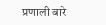प्रणाली बारे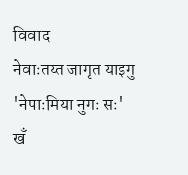विवाद
नेवाःतय्त जागृत याइगु 'नेपाःमिया नुगः सः'
खँ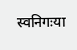स्वनिगःया